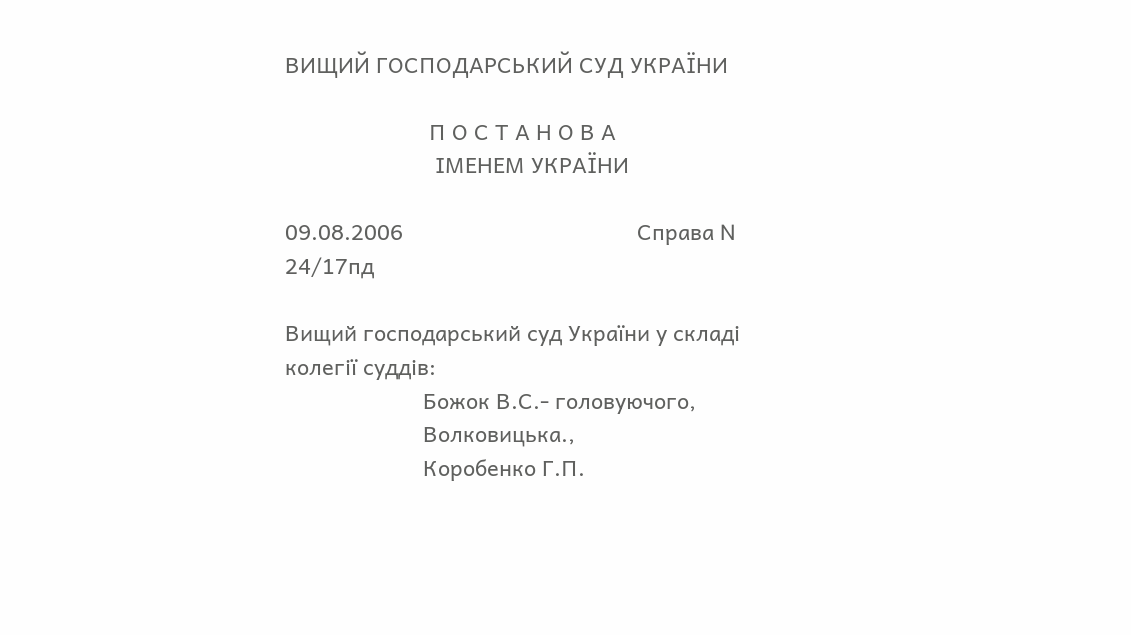ВИЩИЙ ГОСПОДАРСЬКИЙ СУД УКРАЇНИ

                        П О С Т А Н О В А
                         ІМЕНЕМ УКРАЇНИ

09.08.2006                                       Справа N 24/17пд

Вищий господарський суд України у складі колегії суддів:
                       Божок В.С.- головуючого,
                       Волковицька.,
                       Коробенко Г.П.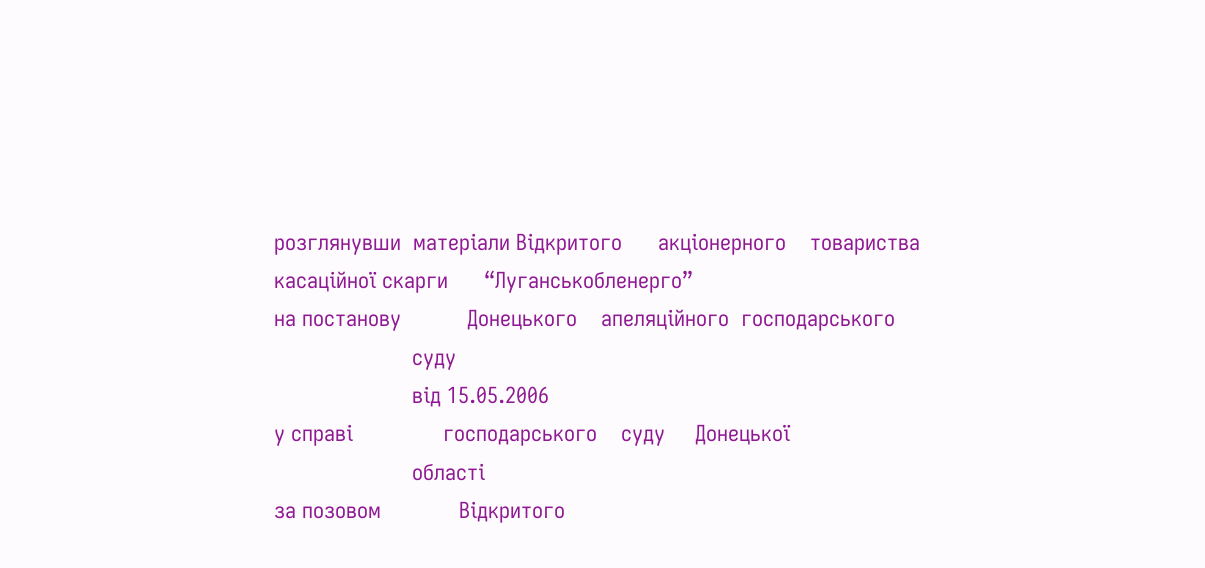розглянувши  матеріали Відкритого      акціонерного    товариства
касаційної скарги      “Луганськобленерго”
на постанову           Донецького    апеляційного  господарського
                       суду
                       від 15.05.2006
у справі               господарського    суду     Донецької
                       області
за позовом             Відкритого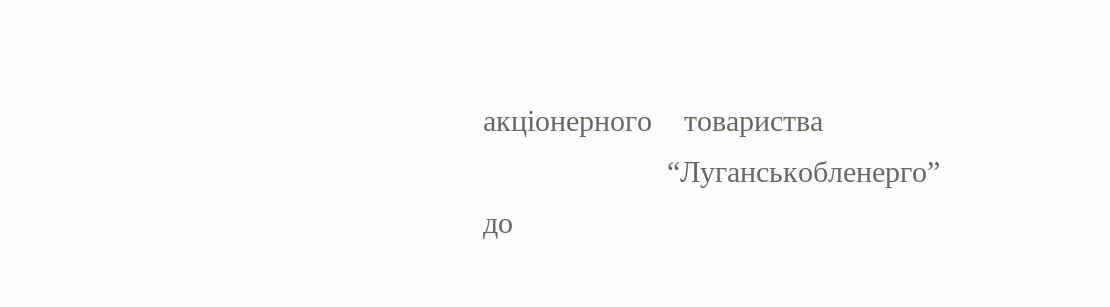акціонерного    товариства
                       “Луганськобленерго”
до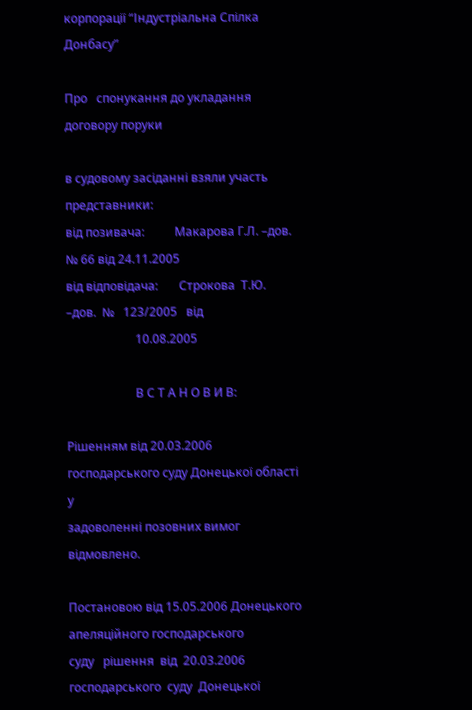корпорації “Індустріальна Спілка Донбасу”

Про   спонукання до укладання договору поруки

в судовому засіданні взяли участь представники:
від позивача:          Макарова Г.Л. –дов. № 66 від 24.11.2005
від відповідача:       Строкова  Т.Ю.   –дов.  №   123/2005   від
                       10.08.2005

                       В С Т А Н О В И В:

Рішенням від 20.03.2006 господарського суду Донецької області  у
задоволенні позовних вимог відмовлено.

Постановою від 15.05.2006 Донецького апеляційного господарського
суду   рішення  від  20.03.2006  господарського  суду  Донецької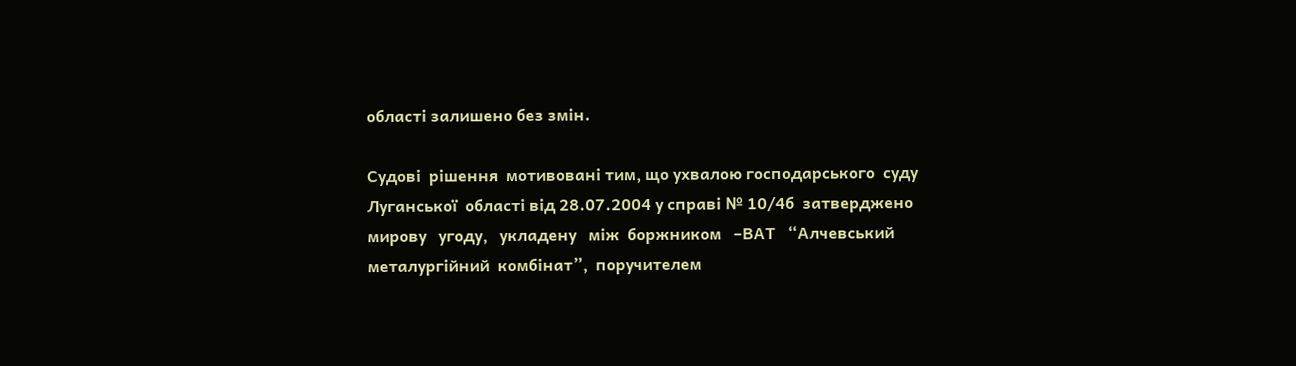області залишено без змін.

Судові  рішення  мотивовані тим, що ухвалою господарського  суду
Луганської  області від 28.07.2004 у справі № 10/4б  затверджено
мирову   угоду,   укладену   між  боржником   –ВАТ   “Алчевський
металургійний  комбінат”,  поручителем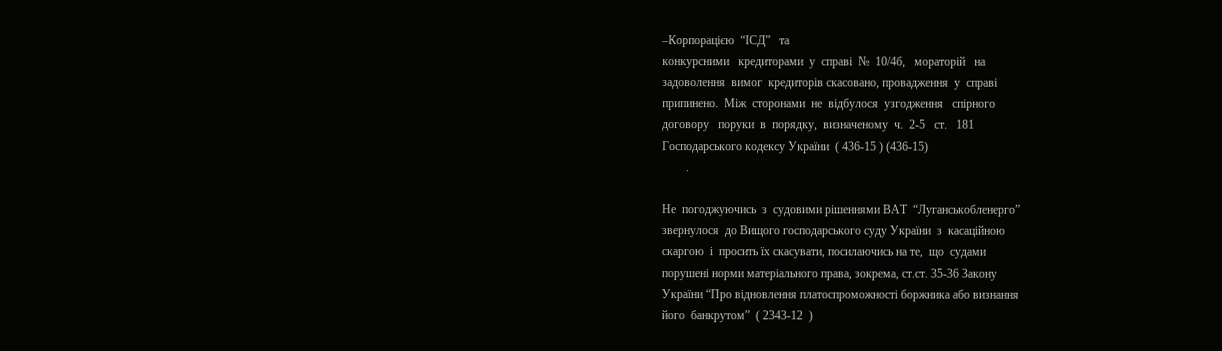–Корпорацією  “ІСД”   та
конкурсними   кредиторами  у  справі  №  10/4б,   мораторій   на
задоволення  вимог  кредиторів скасовано, провадження  у  справі
припинено.  Між  сторонами  не  відбулося  узгодження   спірного
договору   поруки  в  порядку,  визначеному  ч.  2-5   ст.   181
Господарського кодексу України  ( 436-15 ) (436-15)
        .

Не  погоджуючись  з  судовими рішеннями ВАТ  “Луганськобленерго”
звернулося  до Вищого господарського суду України  з  касаційною
скаргою  і  просить їх скасувати, посилаючись на те,  що  судами
порушені норми матеріального права, зокрема, ст.ст. 35-36 Закону
України “Про відновлення платоспроможності боржника або визнання
його  банкрутом”  ( 2343-12  )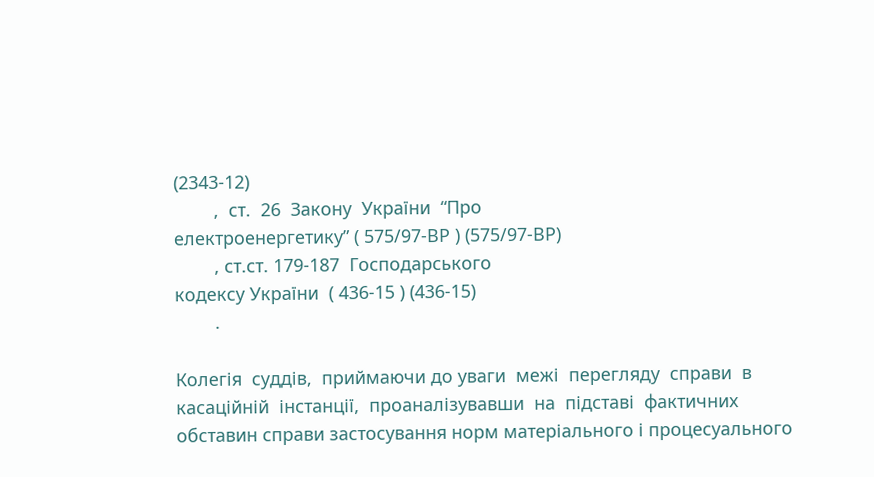(2343-12)
        ,  ст.  26  Закону  України  “Про
електроенергетику” ( 575/97-ВР ) (575/97-ВР)
        , ст.ст. 179-187  Господарського
кодексу України  ( 436-15 ) (436-15)
        .

Колегія  суддів,  приймаючи до уваги  межі  перегляду  справи  в
касаційній  інстанції,  проаналізувавши  на  підставі  фактичних
обставин справи застосування норм матеріального і процесуального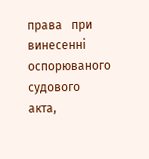права   при  винесенні  оспорюваного  судового  акта,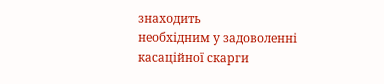знаходить
необхідним у задоволенні касаційної скарги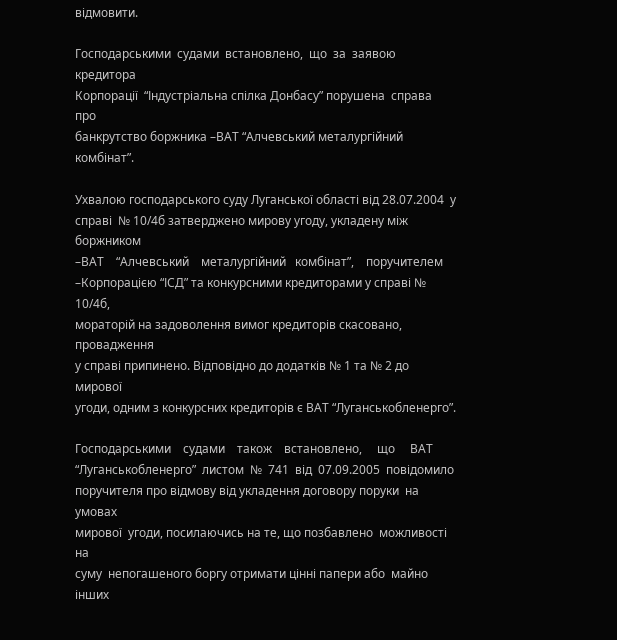відмовити.

Господарськими  судами  встановлено,  що  за  заявою   кредитора
Корпорації  “Індустріальна спілка Донбасу” порушена  справа  про
банкрутство боржника –ВАТ “Алчевський металургійний комбінат”.

Ухвалою господарського суду Луганської області від 28.07.2004  у
справі  № 10/4б затверджено мирову угоду, укладену між боржником
–ВАТ    “Алчевський    металургійний   комбінат”,    поручителем
–Корпорацією “ІСД” та конкурсними кредиторами у справі №  10/4б,
мораторій на задоволення вимог кредиторів скасовано, провадження
у справі припинено. Відповідно до додатків № 1 та № 2 до мирової
угоди, одним з конкурсних кредиторів є ВАТ “Луганськобленерго”.

Господарськими    судами    також    встановлено,     що     ВАТ
“Луганськобленерго”  листом  №  741  від  07.09.2005  повідомило
поручителя про відмову від укладення договору поруки  на  умовах
мирової  угоди, посилаючись на те, що позбавлено  можливості  на
суму  непогашеного боргу отримати цінні папери або  майно  інших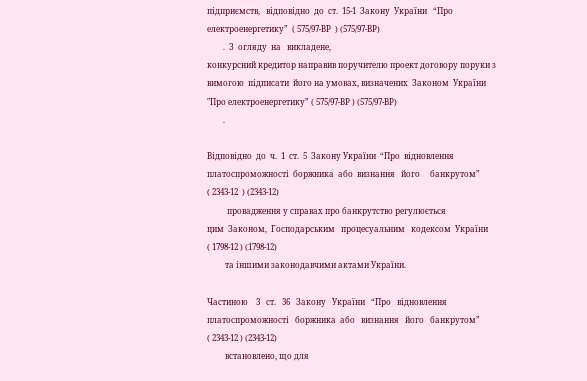підприємств,   відповідно  до  ст.  15-1  Закону  України   “Про
електроенергетику”  ( 575/97-ВР  ) (575/97-ВР)
        .  З  огляду  на   викладене,
конкурсний кредитор направив поручителю проект договору поруки з
вимогою  підписати  його на умовах, визначених  Законом  України
"Про електроенергетику” ( 575/97-ВР ) (575/97-ВР)
        .

Відповідно  до  ч.  1  ст.  5  Закону України  “Про  відновлення
платоспроможності  боржника  або  визнання   його     банкрутом”
( 2343-12  ) (2343-12)
          провадження у справах про банкрутство регулюється
цим  Законом,  Господарським   процесуальним   кодексом  України
( 1798-12 ) (1798-12)
         та іншими законодавчими актами України.

Частиною    3   ст.   36   Закону   України   “Про   відновлення
платоспроможності   боржника  або   визнання   його   банкрутом”
( 2343-12 ) (2343-12)
         встановлено, що для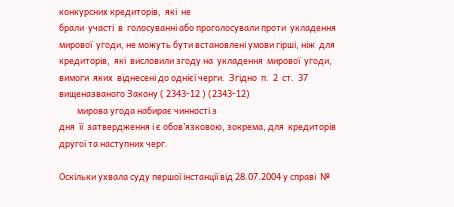конкурсних кредиторів,  які  не
брали  участі  в  голосуванні або проголосували проти  укладення
мирової  угоди, не можуть бути встановлені умови гірші, ніж  для
кредиторів,  які  висловили згоду на  укладення  мирової  угоди,
вимоги  яких  віднесені до однієї черги.  Згідно  п.  2  ст.  37
вищеназваного Закону ( 2343-12 ) (2343-12)
         мирова угода набирає чинності з
дня  її  затвердження і є обов’язковою, зокрема, для  кредиторів
другої та наступних черг.

Оскільки ухвала суду першої інстанції від 28.07.2004 у справі  №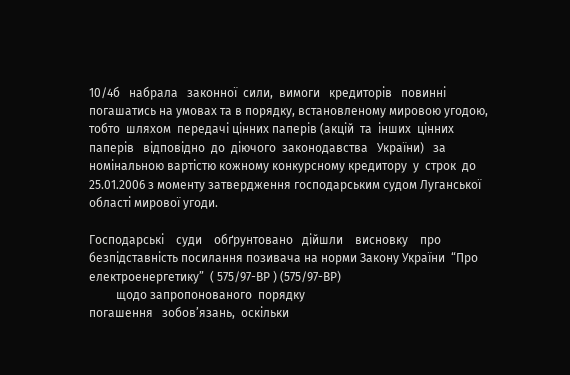10/4б   набрала   законної  сили,  вимоги   кредиторів   повинні
погашатись на умовах та в порядку, встановленому мировою угодою,
тобто  шляхом  передачі цінних паперів (акцій  та  інших  цінних
паперів   відповідно  до  діючого  законодавства   України)   за
номінальною вартістю кожному конкурсному кредитору  у  строк  до
25.01.2006 з моменту затвердження господарським судом Луганської
області мирової угоди.

Господарські    суди    обґрунтовано   дійшли    висновку    про
безпідставність посилання позивача на норми Закону України  “Про
електроенергетику”  ( 575/97-ВР ) (575/97-ВР)
         щодо запропонованого  порядку
погашення   зобов’язань,  оскільки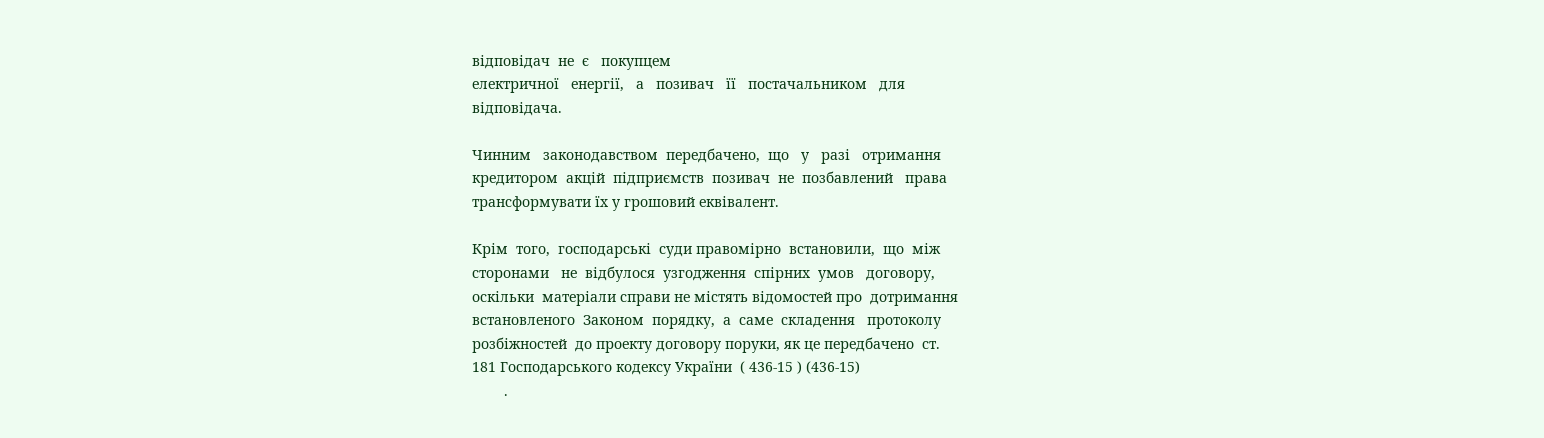відповідач  не  є   покупцем
електричної   енергії,   а   позивач   її   постачальником   для
відповідача.

Чинним   законодавством  передбачено,  що   у   разі   отримання
кредитором  акцій  підприємств  позивач  не  позбавлений   права
трансформувати їх у грошовий еквівалент.

Крім  того,  господарські  суди правомірно  встановили,  що  між
сторонами   не  відбулося  узгодження  спірних  умов   договору,
оскільки  матеріали справи не містять відомостей про  дотримання
встановленого  Законом  порядку,  а  саме  складення   протоколу
розбіжностей  до проекту договору поруки, як це передбачено  ст.
181 Господарського кодексу України  ( 436-15 ) (436-15)
        .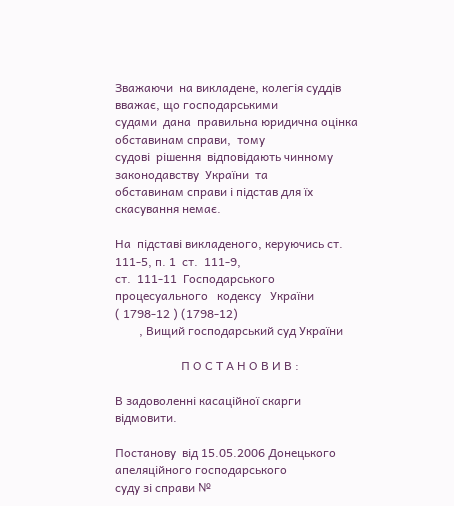Зважаючи  на викладене, колегія суддів вважає, що господарськими
судами  дана  правильна юридична оцінка обставинам справи,  тому
судові  рішення  відповідають чинному законодавству  України  та
обставинам справи і підстав для їх скасування немає.

На  підставі викладеного, керуючись ст. 111-5, п. 1  ст.  111-9,
ст.  111-11  Господарського   процесуального   кодексу   України
( 1798-12 ) (1798-12)
        , Вищий господарський суд України

                      П О С Т А Н О В И В :

В задоволенні касаційної скарги відмовити.

Постанову  від 15.05.2006 Донецького апеляційного господарського
суду зі справи №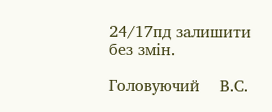24/17пд залишити без змін.

Головуючий    В.С.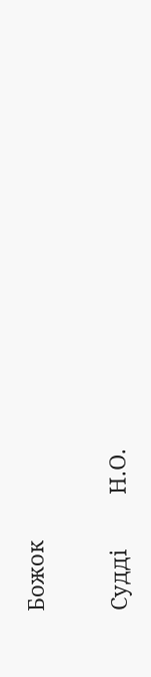Божок

Судді         Н.О.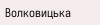Волковицька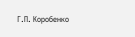Г.П. Коробенко